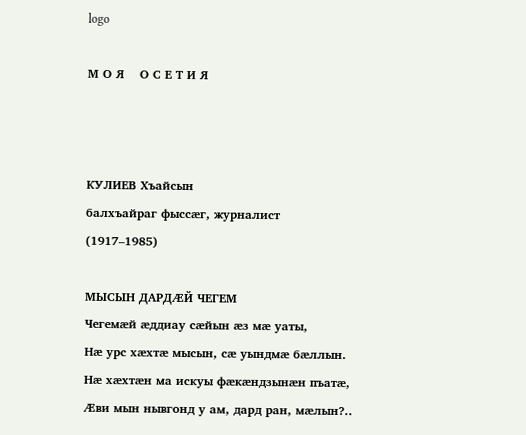logo

М О Я    О С Е Т И Я



КУЛИЕВ Хъайсын
балхъайраг фыссӕг, журналист
(1917–1985)

МЫСЫН ДАРДӔЙ ЧЕГЕМ
Чегемӕй ӕддиау сӕйын ӕз мӕ уаты,
Нӕ урс хӕхтӕ мысын, сӕ уындмӕ бӕллын.
Нӕ хӕхтӕн ма искуы фӕкӕндзынӕн пъатӕ,
Ӕви мын нывгонд у ам, дард ран, мӕлын?..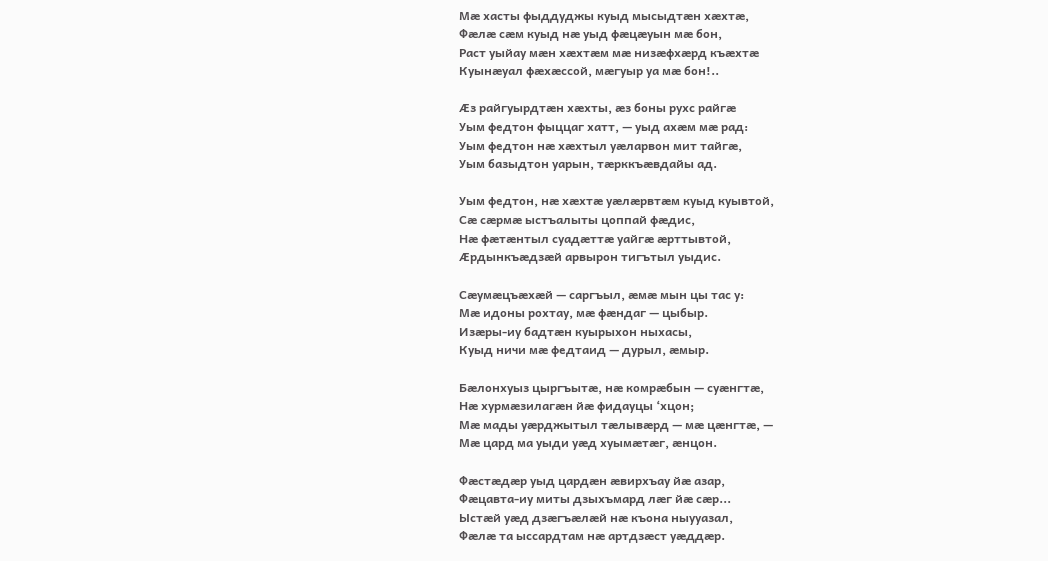Мӕ хасты фыддуджы куыд мысыдтӕн хӕхтӕ,
Фӕлӕ сӕм куыд нӕ уыд фӕцӕуын мӕ бон,
Раст уыйау мӕн хӕхтӕм мӕ низӕфхӕрд къӕхтӕ
Куынӕуал фӕхӕссой, мӕгуыр уа мӕ бон!..

Ӕз райгуырдтӕн хӕхты, ӕз боны рухс райгӕ
Уым федтон фыццаг хатт, — уыд ахӕм мӕ рад:
Уым федтон нӕ хӕхтыл уӕларвон мит тайгӕ,
Уым базыдтон уарын, тӕрккъӕвдайы ад.

Уым федтон, нӕ хӕхтӕ уӕлӕрвтӕм куыд куывтой,
Сӕ сӕрмӕ ыстъалыты цоппай фӕдис,
Нӕ фӕтӕнтыл суадӕттӕ уайгӕ ӕрттывтой,
Ӕрдынкъӕдзӕй арвырон тигътыл уыдис.

Сӕумӕцъӕхӕй — саргъыл, ӕмӕ мын цы тас у:
Мӕ идоны рохтау, мӕ фӕндаг — цыбыр.
Изӕры-иу бадтӕн куырыхон ныхасы,
Куыд ничи мӕ федтаид — дурыл, ӕмыр.

Бӕлонхуыз цыргъытӕ, нӕ комрӕбын — суӕнгтӕ,
Нӕ хурмӕзилагӕн йӕ фидауцы ‘хцон;
Мӕ мады уӕрджытыл тӕлывӕрд — мӕ цӕнгтӕ, —
Мӕ цард ма уыди уӕд хуымӕтӕг, ӕнцон.

Фӕстӕдӕр уыд цардӕн ӕвирхъау йӕ азар,
Фӕцавта-иу миты дзыхъмард лӕг йӕ сӕр...
Ыстӕй уӕд дзӕгъӕлӕй нӕ къона ныууазал,
Фӕлӕ та ыссардтам нӕ артдзӕст уӕддӕр.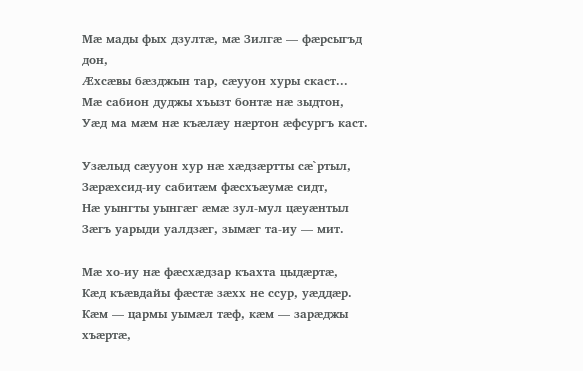Мӕ мады фых дзултӕ, мӕ Зилгӕ — фӕрсыгъд дон,
Ӕхсӕвы бӕзджын тар, сӕууон хуры скаст...
Мӕ сабион дуджы хъызт бонтӕ нӕ зыдтон,
Уӕд ма мӕм нӕ къӕлӕу нӕртон ӕфсургъ каст.

Узӕлыд сӕууон хур нӕ хӕдзӕртты сӕ`ртыл,
Зӕрӕхсид-иу сабитӕм фӕсхъӕумӕ сидт,
Нӕ уынгты уынгӕг ӕмӕ зул-мул цӕуӕнтыл
Зӕгъ уарыди уалдзӕг, зымӕг та-иу — мит.

Мӕ хо-иу нӕ фӕсхӕдзар къахта цыдӕртӕ,
Кӕд къӕвдайы фӕстӕ зӕхх не ссур, уӕддӕр.
Кӕм — цармы уымӕл тӕф, кӕм — зарӕджы хъӕртӕ,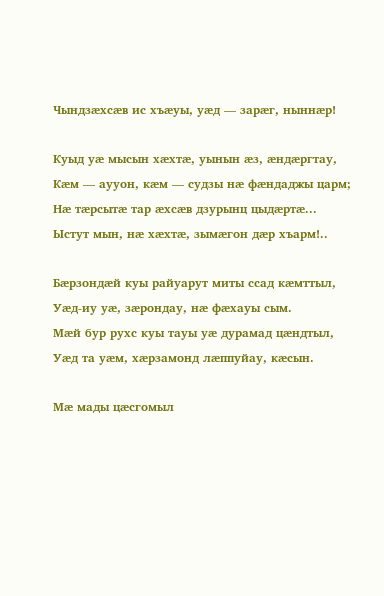Чындзӕхсӕв ис хъӕуы, уӕд — зарӕг, ныннӕр!

Куыд уӕ мысын хӕхтӕ, уынын ӕз, ӕндӕргтау,
Кӕм — аууон, кӕм — судзы нӕ фӕндаджы царм;
Нӕ тӕрсытӕ тар ӕхсӕв дзурынц цыдӕртӕ...
Ыстут мын, нӕ хӕхтӕ, зымӕгон дӕр хъарм!..

Бӕрзондӕй куы райуарут миты ссад кӕмттыл,
Уӕд-иу уӕ, зӕрондау, нӕ фӕхауы сым.
Мӕй бур рухс куы тауы уӕ дурамад цӕндтыл,
Уӕд та уӕм, хӕрзамонд лӕппуйау, кӕсын.

Мӕ мады цӕсгомыл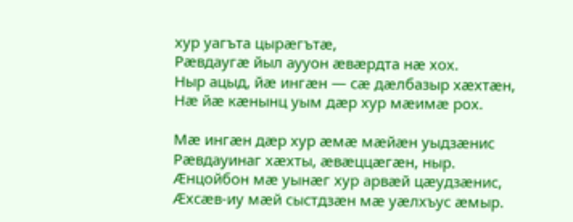хур уагъта цырӕгътӕ,
Рӕвдаугӕ йыл аууон ӕвӕрдта нӕ хох.
Ныр ацыд, йӕ ингӕн — сӕ дӕлбазыр хӕхтӕн,
Нӕ йӕ кӕнынц уым дӕр хур мӕимӕ рох.

Мӕ ингӕн дӕр хур ӕмӕ мӕйӕн уыдзӕнис
Рӕвдауинаг хӕхты, ӕвӕццӕгӕн, ныр.
Ӕнцойбон мӕ уынӕг хур арвӕй цӕудзӕнис,
Ӕхсӕв-иу мӕй сыстдзӕн мӕ уӕлхъус ӕмыр.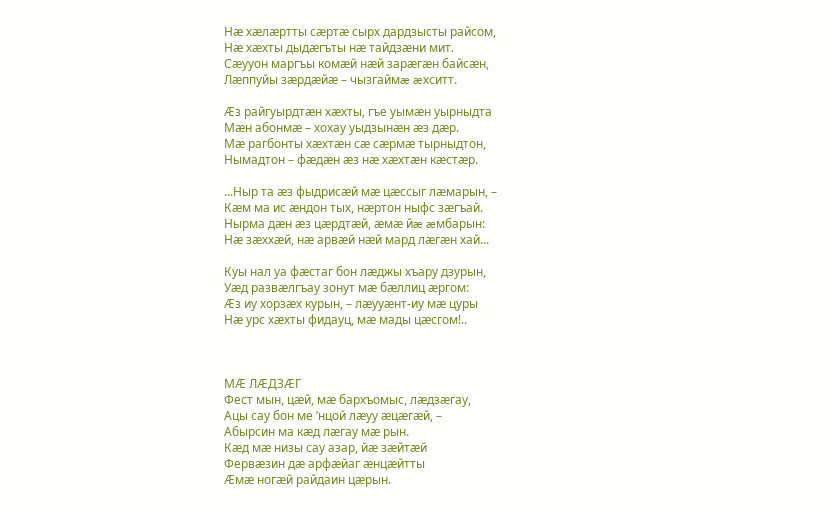Нæ хæлæртты сæртæ сырх дардзысты райсом,
Нæ хæхты дыдæгъты нæ тайдзæни мит.
Сæууон маргъы комæй нæй зарæгæн байсæн,
Лæппуйы зæрдæйæ – чызгаймæ æхситт.

Æз райгуырдтæн хæхты, гъе уымæн уырныдта
Мæн абонмæ – хохау уыдзынæн æз дæр.
Мæ рагбонты хæхтæн сæ сæрмæ тырныдтон,
Нымадтон – фæдæн æз нæ хæхтæн кæстæр.

...Ныр та æз фыдрисæй мæ цæссыг лæмарын, –
Кæм ма ис æндон тых, нæртон ныфс зæгъай.
Нырма дæн æз цæрдтæй, æмæ йæ æмбарын:
Нæ зæххæй, нæ арвæй нæй мард лæгæн хай...

Куы нал уа фæстаг бон лæджы хъару дзурын,
Уæд развæлгъау зонут мæ бæллиц æргом:
Æз иу хорзæх курын, – лæууæнт-иу мæ цуры
Нæ урс хæхты фидауц, мæ мады цæсгом!..



МÆ ЛÆДЗÆГ
Фест мын, цæй, мæ бархъомыс, лæдзæгау,
Ацы сау бон ме ‘нцой лæуу æцæгæй, –
Абырсин ма кæд лæгау мæ рын.
Кæд мæ низы сау азар, йæ зæйтæй
Фервæзин дæ арфæйаг æнцæйтты
Æмæ ногæй райдаин цæрын.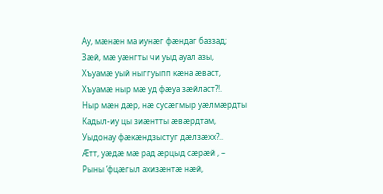Ау, мæнæн ма иунæг фæндаг баззад;
Зæй, мæ уæнгты чи уыд ауал азы,
Хъуамæ уый ныггуыпп кæна æваст,
Хъуамæ ныр мæ уд фæуа зæйласт?!.
Ныр мæн дæр, нæ сусæгмыр уæлмæрдты
Кадыл-иу цы зиæнтты æвæрдтам,
Уыдонау фæкæндзыстуг дæлзæхх?..
Æтт, уæдæ мæ рад æрцыд сæрæй , –
Рыны ‘фцæгыл ахизæнтæ нæй,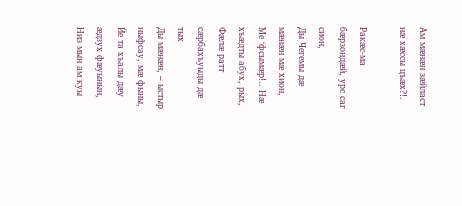Ам мæнæн зæйласт нæ хæссы цъæх?!.

Ракæс-ма бæрзондæй, урс саг сион,
Ды Чегемы дæ мæнæн мæ хион,
Ме ‘фсымæр!.. Нæ хъæдты абух, рых,
Фæлæ ратт сæрбахъуыды дæ тых
Ды мæнæн, – ыстыр ныфсау, мæ фыны,
Йе та хъалы дæу æдзух фæуынын,
Низ мын ам куы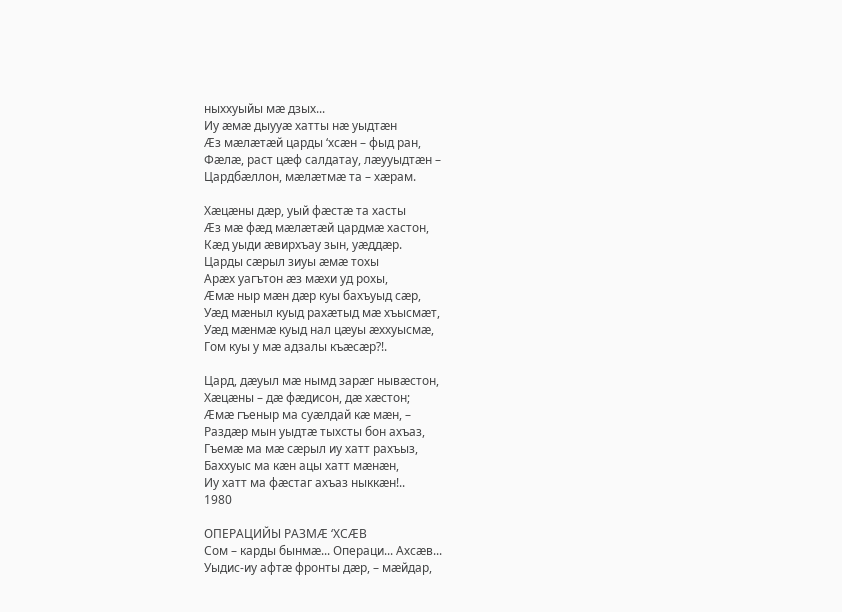ныххуыйы мæ дзых...
Иу æмæ дыууæ хатты нæ уыдтæн
Æз мæлæтæй царды ‘хсæн – фыд ран,
Фæлæ, раст цæф салдатау, лæууыдтæн –
Цардбæллон, мæлæтмæ та – хæрам.

Хæцæны дæр, уый фæстæ та хасты
Æз мæ фæд мæлæтæй цардмæ хастон,
Кæд уыди æвирхъау зын, уæддæр.
Царды сæрыл зиуы æмæ тохы
Арæх уагътон æз мæхи уд рохы,
Æмæ ныр мæн дæр куы бахъуыд сæр,
Уæд мæныл куыд рахæтыд мæ хъысмæт,
Уæд мæнмæ куыд нал цæуы æххуысмæ,
Гом куы у мæ адзалы къæсæр?!.

Цард, дæуыл мæ нымд зарæг нывæстон,
Хæцæны – дæ фæдисон, дæ хæстон;
Æмæ гъеныр ма суæлдай кæ мæн, –
Раздæр мын уыдтæ тыхсты бон ахъаз,
Гъемæ ма мæ сæрыл иу хатт рахъыз,
Баххуыс ма кæн ацы хатт мæнæн,
Иу хатт ма фæстаг ахъаз ныккæн!..
1980

ОПЕРАЦИЙЫ РАЗМÆ ‘ХСÆВ
Сом – карды бынмæ... Операци... Ахсæв...
Уыдис-иу афтæ фронты дæр, – мæйдар,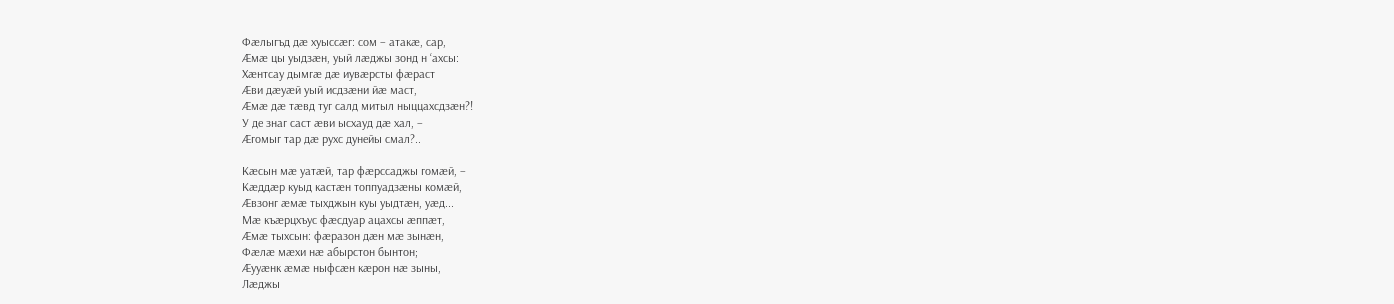Фæлыгъд дæ хуыссæг: сом – атакæ, сар,
Æмæ цы уыдзæн, уый лæджы зонд н ‘ахсы:
Хæнтсау дымгæ дæ иувæрсты фæраст
Æви дæуæй уый исдзæни йæ маст,
Æмæ дæ тæвд туг салд митыл ныццахсдзæн?!
У де знаг саст æви ысхауд дæ хал, –
Æгомыг тар дæ рухс дунейы смал?..

Кæсын мæ уатæй, тар фæрссаджы гомæй, –
Кæддæр куыд кастæн топпуадзæны комæй,
Æвзонг æмæ тыхджын куы уыдтæн, уæд...
Мæ къæрцхъус фæсдуар ацахсы æппæт,
Æмæ тыхсын: фæразон дæн мæ зынæн,
Фæлæ мæхи нæ абырстон бынтон;
Æууæнк æмæ ныфсæн кæрон нæ зыны,
Лæджы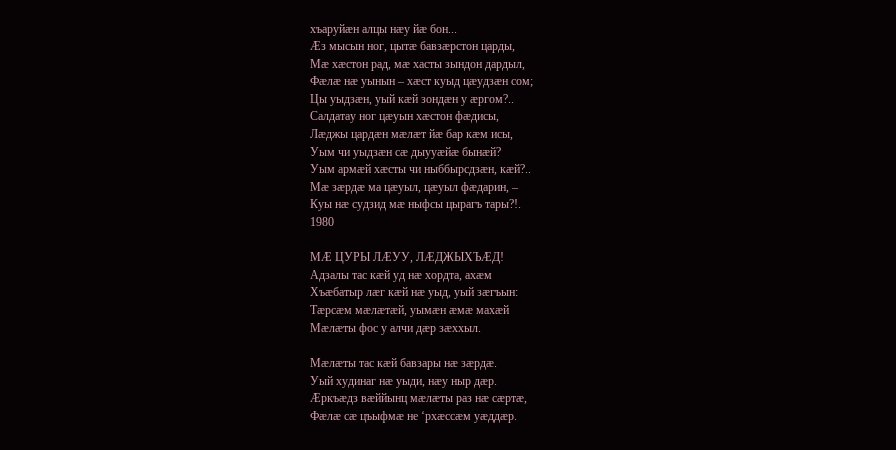хъаруйæн алцы нæу йæ бон...
Æз мысын ног, цытæ бавзæрстон царды,
Мæ хæстон рад, мæ хасты зындон дардыл,
Фæлæ нæ уынын – хæст куыд цæудзæн сом;
Цы уыдзæн, уый кæй зондæн у æргом?..
Салдатау ног цæуын хæстон фæдисы,
Лæджы цардæн мæлæт йæ бар кæм исы,
Уым чи уыдзæн сæ дыууæйæ бынæй?
Уым армæй хæсты чи ныббырсдзæн, кæй?..
Мæ зæрдæ ма цæуыл, цæуыл фæдарин, –
Куы нæ судзид мæ ныфсы цырагъ тары?!.
1980

МÆ ЦУРЫ ЛÆУУ, ЛÆДЖЫХЪÆД!
Адзалы тас кæй уд нæ хордта, ахæм
Хъæбатыр лæг кæй нæ уыд, уый зæгъын:
Тæрсæм мæлæтæй, уымæн æмæ махæй
Мæлæты фос у алчи дæр зæххыл.

Мæлæты тас кæй бавзары нæ зæрдæ.
Уый худинаг нæ уыди, нæу ныр дæр.
Æркъæдз вæййынц мæлæты раз нæ сæртæ,
Фæлæ сæ цъыфмæ не ‘рхæссæм уæддæр.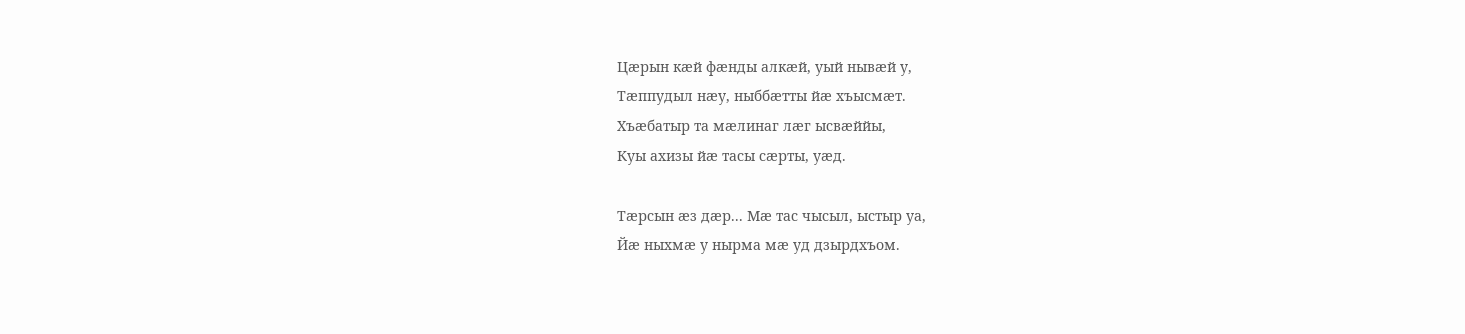Цæрын кæй фæнды алкæй, уый нывæй у,
Тæппудыл нæу, ныббæтты йæ хъысмæт.
Хъæбатыр та мæлинаг лæг ысвæййы,
Куы ахизы йæ тасы сæрты, уæд.

Тæрсын æз дæр... Мæ тас чысыл, ыстыр уа,
Йæ ныхмæ у нырма мæ уд дзырдхъом.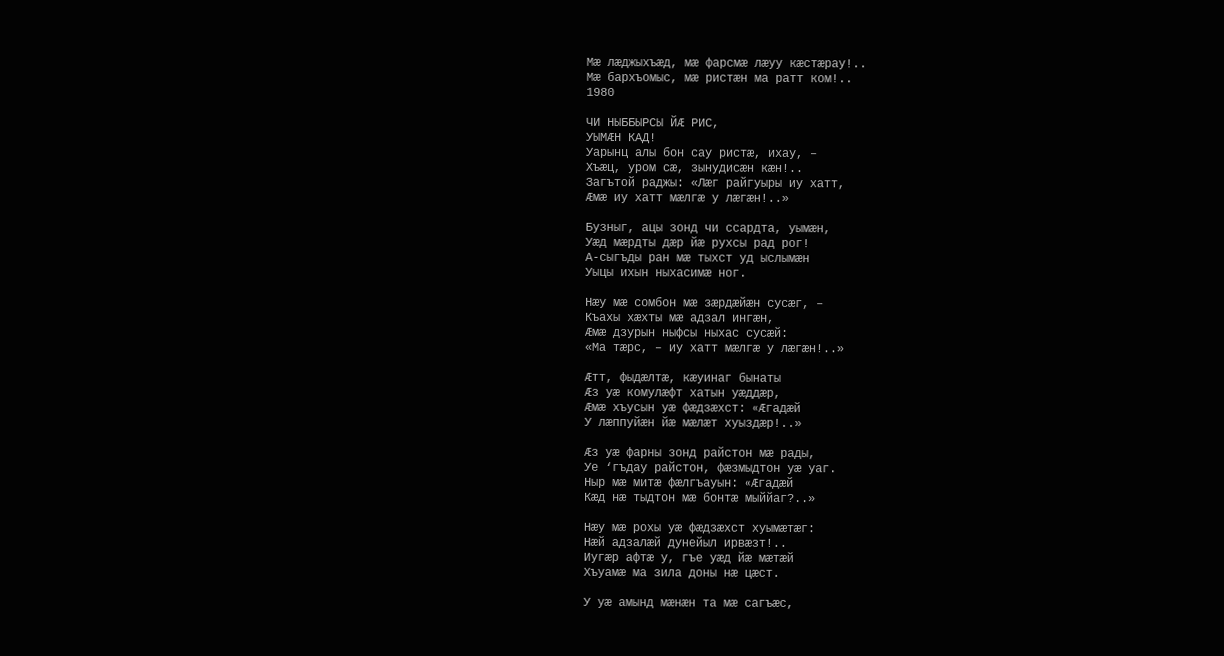Мæ лæджыхъæд, мæ фарсмæ лæуу кæстæрау!..
Мæ бархъомыс, мæ ристæн ма ратт ком!..
1980

ЧИ НЫББЫРСЫ ЙÆ РИС,
УЫМÆН КАД!
Уарынц алы бон сау ристæ, ихау, –
Хъæц, уром сæ, зынудисæн кæн!..
Загътой раджы: «Лæг райгуыры иу хатт,
Æмæ иу хатт мæлгæ у лæгæн!..»

Бузныг, ацы зонд чи ссардта, уымæн,
Уæд мæрдты дæр йæ рухсы рад рог!
А-сыгъды ран мæ тыхст уд ыслымæн
Уыцы ихын ныхасимæ ног.

Нæу мæ сомбон мæ зæрдæйæн сусæг, –
Къахы хæхты мæ адзал ингæн,
Æмæ дзурын ныфсы ныхас сусæй:
«Ма тæрс, – иу хатт мæлгæ у лæгæн!..»

Æтт, фыдæлтæ, кæуинаг бынаты
Æз уæ комулæфт хатын уæддæр,
Æмæ хъусын уæ фæдзæхст: «Æгадæй
У лæппуйæн йæ мæлæт хуыздæр!..»

Æз уæ фарны зонд райстон мæ рады,
Уе ‘гъдау райстон, фæзмыдтон уæ уаг.
Ныр мæ митæ фæлгъауын: «Æгадæй
Кæд нæ тыдтон мæ бонтæ мыййаг?..»

Нæу мæ рохы уæ фæдзæхст хуымæтæг:
Нæй адзалæй дунейыл ирвæзт!..
Иугæр афтæ у, гъе уæд йæ мæтæй
Хъуамæ ма зила доны нæ цæст.

У уæ амынд мæнæн та мæ сагъæс,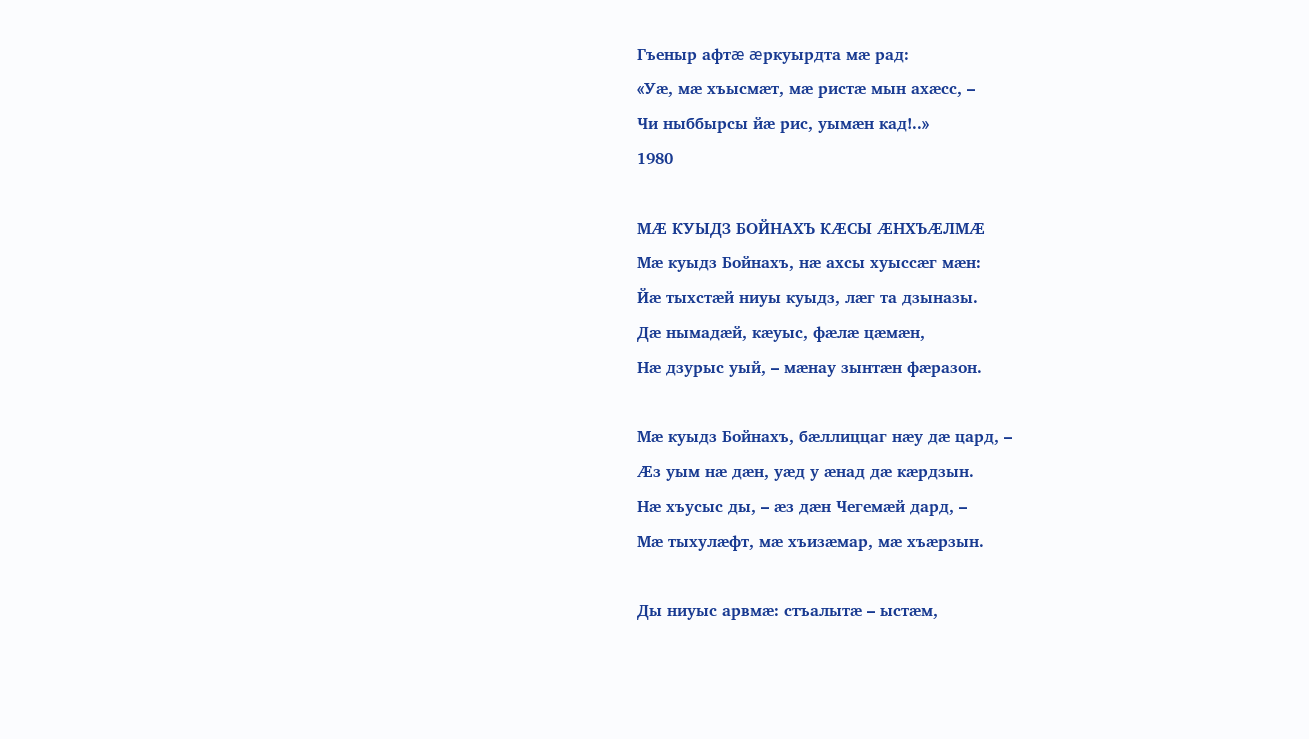Гъеныр афтæ æркуырдта мæ рад:
«Уæ, мæ хъысмæт, мæ ристæ мын ахæсс, –
Чи ныббырсы йæ рис, уымæн кад!..»
1980

МÆ КУЫДЗ БОЙНАХЪ КÆСЫ ÆНХЪÆЛМÆ
Мæ куыдз Бойнахъ, нæ ахсы хуыссæг мæн:
Йæ тыхстæй ниуы куыдз, лæг та дзыназы.
Дæ нымадæй, кæуыс, фæлæ цæмæн,
Нæ дзурыс уый, – мæнау зынтæн фæразон.

Мæ куыдз Бойнахъ, бæллиццаг нæу дæ цард, –
Æз уым нæ дæн, уæд у æнад дæ кæрдзын.
Нæ хъусыс ды, – æз дæн Чегемæй дард, –
Мæ тыхулæфт, мæ хъизæмар, мæ хъæрзын.

Ды ниуыс арвмæ: стъалытæ – ыстæм,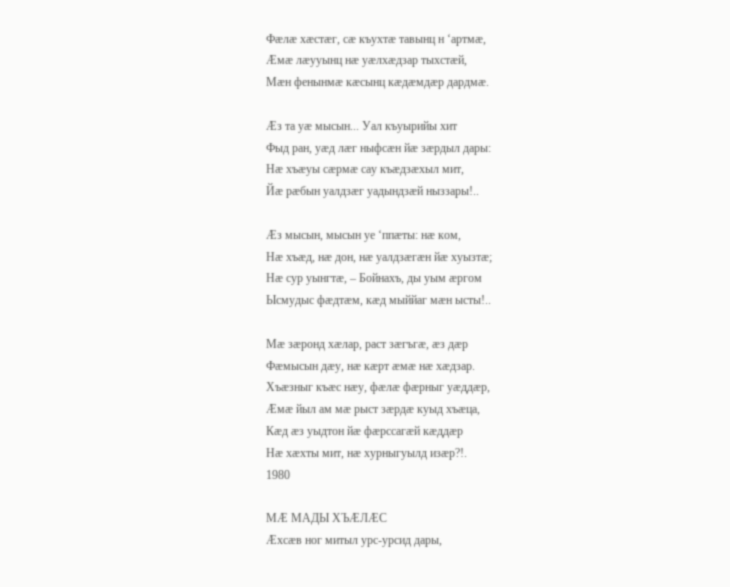Фæлæ хæстæг, сæ къухтæ тавынц н ‘артмæ,
Æмæ лæууынц нæ уæлхæдзар тыхстæй,
Мæн фенынмæ кæсынц кæдæмдæр дардмæ.

Æз та уæ мысын... Уал къуырийы хит
Фыд ран, уæд лæг ныфсæн йæ зæрдыл дары:
Нæ хъæуы сæрмæ сау къæдзæхыл мит,
Йæ рæбын уалдзæг уадындзæй ныззары!..

Æз мысын, мысын уе ‘ппæты: нæ ком,
Нæ хъæд, нæ дон, нæ уалдзæгæн йæ хуызтæ;
Нæ сур уынгтæ, – Бойнахъ, ды уым æргом
Ысмудыс фæдтæм, кæд мыййаг мæн ысты!..

Мæ зæронд хæлар, раст зæгъгæ, æз дæр
Фæмысын дæу, нæ кæрт æмæ нæ хæдзар.
Хъæзныг къæс нæу, фæлæ фæрныг уæддæр,
Æмæ йыл ам мæ рыст зæрдæ куыд хъæца,
Кæд æз уыдтон йæ фæрссагæй кæддæр
Нæ хæхты мит, нæ хурныгуылд изæр?!.
1980

МÆ МАДЫ ХЪÆЛÆС
Æхсæв ног митыл урс-урсид дары,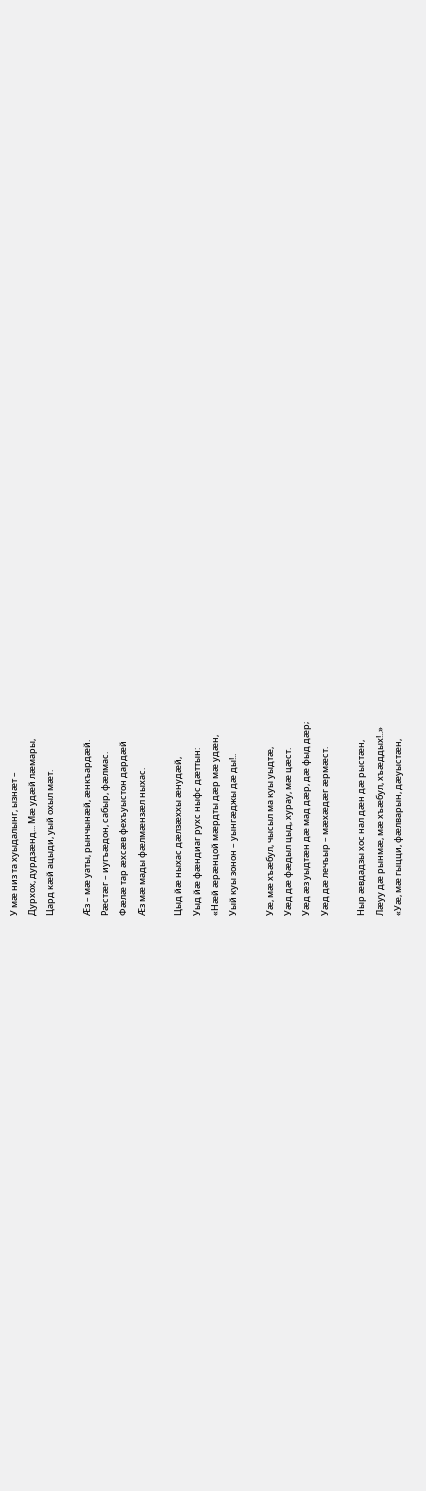У мæ низ та хуыдалынг, ызнæт –
Дурхох, дурдзæнд... Мæ удæй лæмары,
Цард кæй ацыди, уый охыл мæт.

Æз – мæ уаты, рынчынæй, æнкъардæй.
Рæстæг – иугъæдон, сабыр, фæлмас.
Фæлæ тар æхсæв фехъуыстон дардæй
Æз мæ мады фæлмæнзæл ныхас.

Цыд йæ ныхас дæлзæххы æнудæй,
Уыд йæ фæндиаг рухс ныфс дæттын:
«Нæй æрæнцой мæрдты дæр мæ удæн,
Уый куы зонон – уынгæджы дæ ды!..

Уæ, мæ хъæбул, чысыл ма куы уыдтæ,
Уæд дæ фæдыл цыд, хурау, мæ цæст.
Уæд æз уыдтæн дæ мад дæр, дæ фыд дæр;
Уæд дæ лечъыр – мæхæдæг æрмæст.

Ныр æвдадзы хос нал дæн дæ рыстæн,
Лæуу дæ рынмæ, мæ хъæбул, хъæддых!..»
«Уæ, мæ гыцци, фæлварын, дæуыстæн,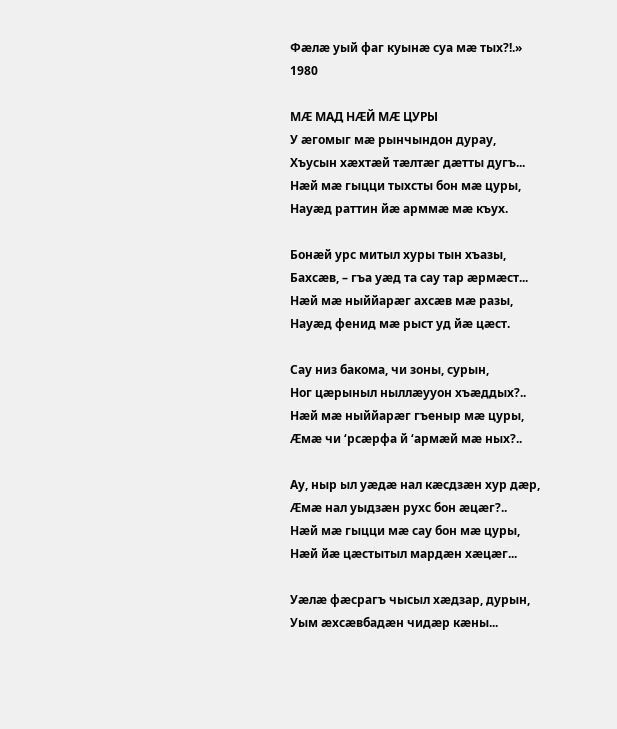Фæлæ уый фаг куынæ суа мæ тых?!.»
1980

МÆ МАД НÆЙ МÆ ЦУРЫ
У æгомыг мæ рынчындон дурау,
Хъусын хæхтæй тæлтæг дæтты дугъ...
Нæй мæ гыцци тыхсты бон мæ цуры,
Науæд раттин йæ арммæ мæ къух.

Бонæй урс митыл хуры тын хъазы,
Бахсæв, – гъа уæд та сау тар æрмæст...
Нæй мæ ныййарæг ахсæв мæ разы,
Науæд фенид мæ рыст уд йæ цæст.

Сау низ бакома, чи зоны, сурын,
Ног цæрыныл ныллæууон хъæддых?..
Нæй мæ ныййарæг гъеныр мæ цуры,
Æмæ чи ‘рсæрфа й ‘армæй мæ ных?..

Ау, ныр ыл уæдæ нал кæсдзæн хур дæр,
Æмæ нал уыдзæн рухс бон æцæг?..
Нæй мæ гыцци мæ сау бон мæ цуры,
Нæй йæ цæстытыл мардæн хæцæг...

Уæлæ фæсрагъ чысыл хæдзар, дурын,
Уым æхсæвбадæн чидæр кæны...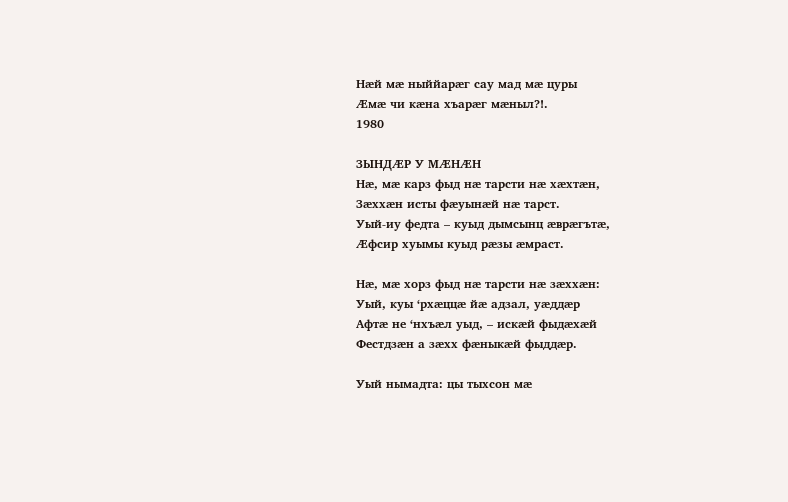Нæй мæ ныййарæг сау мад мæ цуры
Æмæ чи кæна хъарæг мæныл?!.
1980

ЗЫНДÆР У МÆНÆН
Нæ, мæ карз фыд нæ тарсти нæ хæхтæн,
Зæххæн исты фæуынæй нæ тарст.
Уый-иу федта – куыд дымсынц æврæгътæ,
Æфсир хуымы куыд рæзы æмраст.

Нæ, мæ хорз фыд нæ тарсти нæ зæххæн:
Уый, куы ‘рхæццæ йæ адзал, уæддæр
Афтæ не ‘нхъæл уыд, – искæй фыдæхæй
Фестдзæн а зæхх фæныкæй фыддæр.

Уый нымадта: цы тыхсон мæ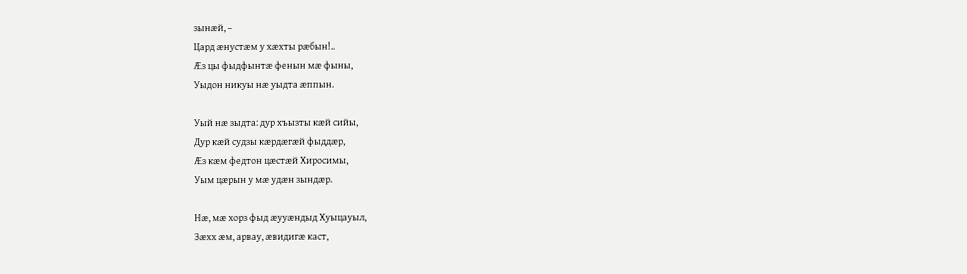зынæй, –
Цард æнустæм у хæхты рæбын!..
Æз цы фыдфынтæ фенын мæ фыны,
Уыдон никуы нæ уыдта æппын.

Уый нæ зыдта: дур хъызты кæй сийы,
Дур кæй судзы кæрдæгæй фыддæр,
Æз кæм федтон цæстæй Хиросимы,
Уым цæрын у мæ удæн зындæр.

Нæ, мæ хорз фыд æууæндыд Хуыцауыл,
Зæхх æм, арвау, æвидигæ каст,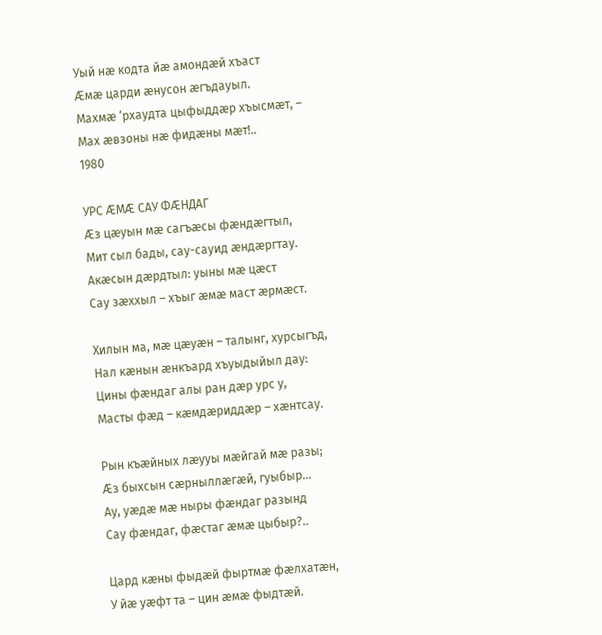Уый нæ кодта йæ амондæй хъаст
Æмæ царди æнусон æгъдауыл.
Махмæ ‘рхаудта цыфыддæр хъысмæт, –
Мах æвзоны нæ фидæны мæт!..
1980

УРС ÆМÆ САУ ФÆНДАГ
Æз цæуын мæ сагъæсы фæндæгтыл,
Мит сыл бады, сау-сауид æндæргтау.
Акæсын дæрдтыл: уыны мæ цæст
Сау зæххыл – хъыг æмæ маст æрмæст.

Хилын ма, мæ цæуæн – талынг, хурсыгъд,
Нал кæнын æнкъард хъуыдыйыл дау:
Цины фæндаг алы ран дæр урс у,
Масты фæд – кæмдæриддæр – хæнтсау.

Рын къæйных лæууы мæйгай мæ разы;
Æз быхсын сæрныллæгæй, гуыбыр...
Ау, уæдæ мæ ныры фæндаг разынд
Сау фæндаг, фæстаг æмæ цыбыр?..

Цард кæны фыдæй фыртмæ фæлхатæн,
У йæ уæфт та – цин æмæ фыдтæй.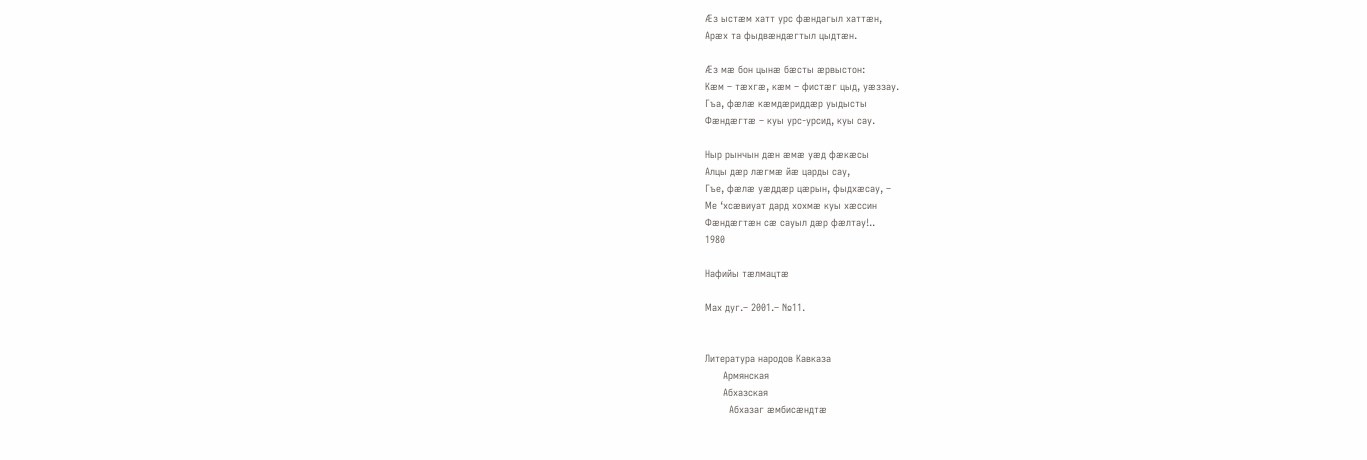Æз ыстæм хатт урс фæндагыл хаттæн,
Арæх та фыдвæндæгтыл цыдтæн.

Æз мæ бон цынæ бæсты æрвыстон:
Кæм – тæхгæ, кæм – фистæг цыд, уæззау.
Гъа, фæлæ кæмдæриддæр уыдысты
Фæндæгтæ – куы урс-урсид, куы сау.

Ныр рынчын дæн æмæ уæд фæкæсы
Алцы дæр лæгмæ йæ царды сау,
Гъе, фæлæ уæддæр цæрын, фыдхæсау, –
Ме ‘хсæвиуат дард хохмæ куы хæссин
Фæндæгтæн сæ сауыл дæр фæлтау!..
1980

Нафийы тæлмацтæ

Мах дуг.– 2001.– №11.


Литература народов Кавказа
      Армянская
      Абхазская
        Абхазаг æмбисæндтæ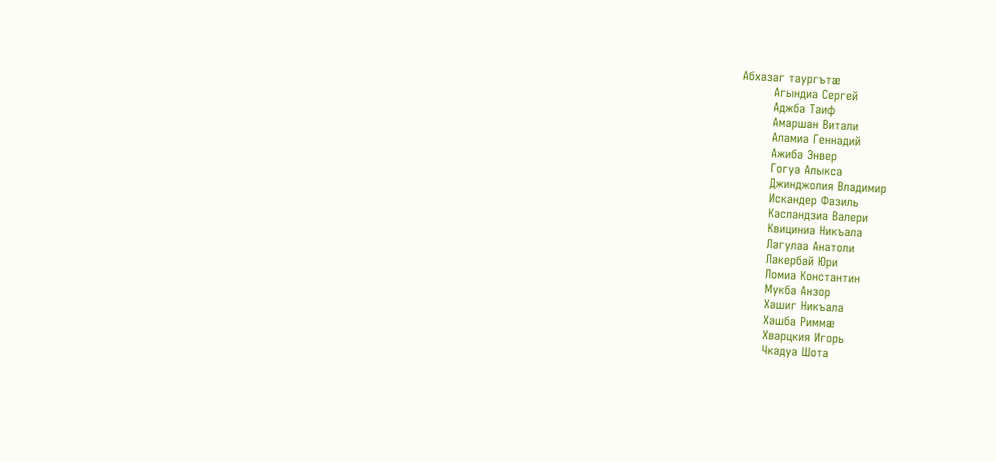Абхазаг таургътæ
        Агындиа Сергей
        Аджба Таиф
        Амаршан Витали
        Аламиа Геннадий
        Ажиба Энвер
        Гогуа Алыкса
        Джинджолия Владимир
        Искандер Фазиль
        Касландзиа Валери
        Квициниа Никъала
        Лагулаа Анатоли
        Лакербай Юри
        Ломиа Константин
        Мукба Анзор
        Хашиг Никъала
        Хашба Риммæ
        Хварцкия Игорь
        Чкадуа Шота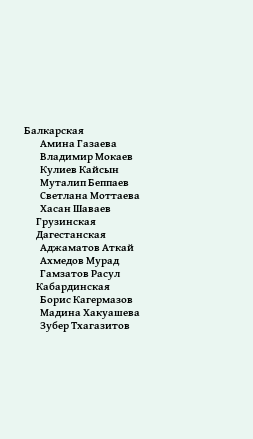Балкарская
        Амина Газаева
        Владимир Мокаев
        Кулиев Кайсын
        Муталип Беппаев
        Светлана Моттаева
        Хасан Шаваев
      Грузинская
      Дагестанская
        Аджаматов Аткай
        Ахмедов Мурад
        Гамзатов Расул
      Кабардинская
        Борис Кагермазов
        Мадина Хакуашева
        Зубер Тхагазитов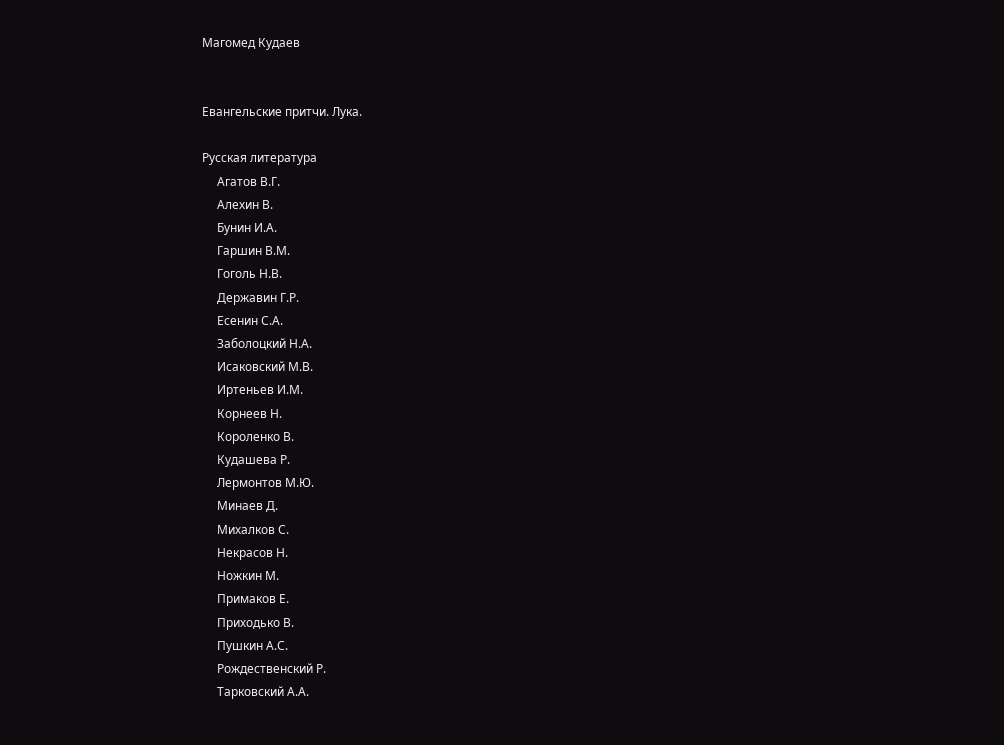Магомед Кудаев


Евангельские притчи. Лука.

Русская литература
     Агатов В.Г.
     Алехин В.
     Бунин И.А.
     Гаршин В.М.
     Гоголь Н.В.
     Державин Г.Р.
     Есенин С.А.
     Заболоцкий Н.А.
     Исаковский М.В.
     Иртеньев И.М.
     Корнеев Н.
     Короленко В.
     Кудашева Р.
     Лермонтов М.Ю.
     Минаев Д.
     Михалков С.
     Некрасов Н.
     Ножкин М.
     Примаков Е.
     Приходько В.
     Пушкин А.С.
     Рождественский Р.
     Тарковский А.А.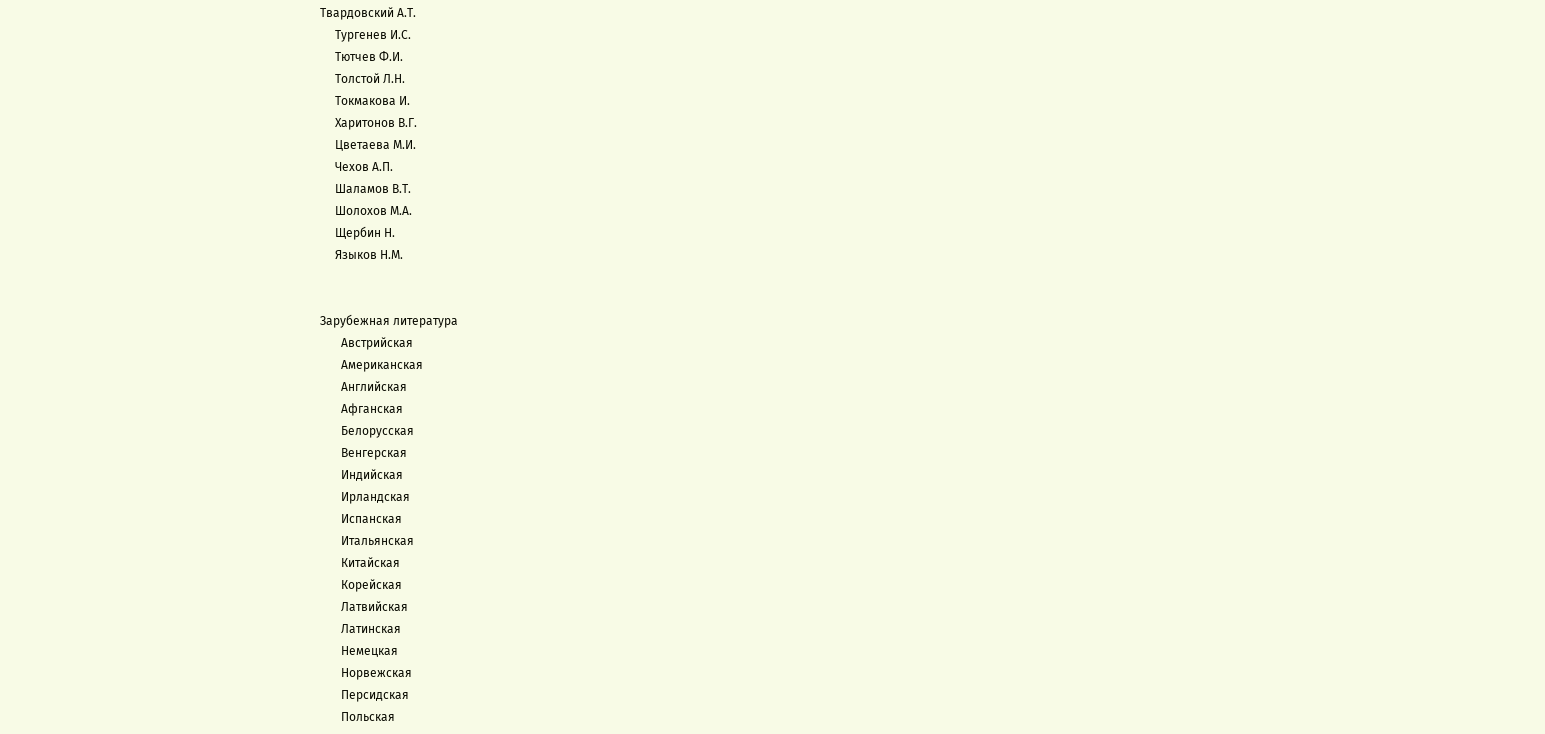Твардовский А.Т.
     Тургенев И.С.
     Тютчев Ф.И.
     Толстой Л.Н.
     Токмакова И.
     Харитонов В.Г.
     Цветаева М.И.
     Чехов А.П.
     Шаламов В.Т.
     Шолохов М.А.
     Щербин Н.
     Языков Н.М.


Зарубежная литература
       Австрийская
       Американская
       Английская
       Афганская
       Белорусская
       Венгерская
       Индийская
       Ирландская
       Испанская
       Итальянская
       Китайская
       Корейская
       Латвийская
       Латинская
       Немецкая
       Норвежская
       Персидская
       Польская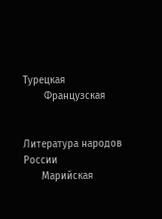Турецкая
       Французская


Литература народов России
      Марийская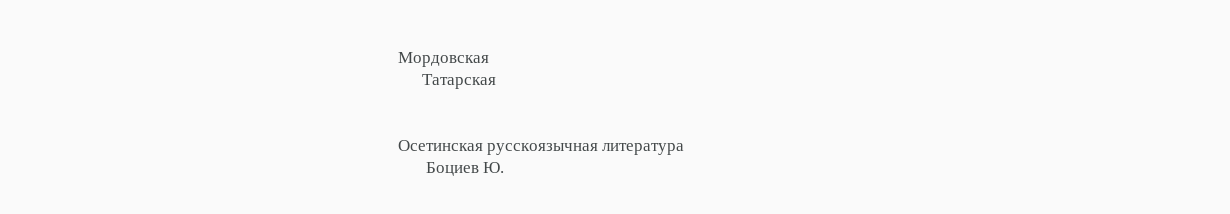Мордовская
      Татарская


Осетинская русскоязычная литература
       Боциев Ю.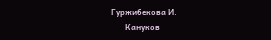Гуржибекова И.
       Кануков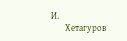И.
       Хетагуров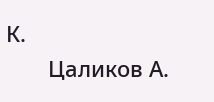К.
       Цаликов А.